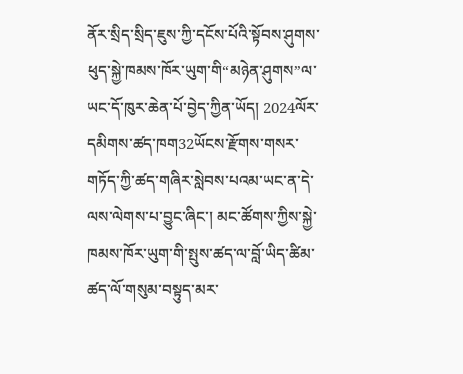ནོར་སྲིད་སྲིད་ཇུས་ཀྱི་དངོས་པོའི་སྟོབས་ཤུགས་ཕུད་སྐྱེ་ཁམས་ཁོར་ཡུག་གི“མཉེན་ཤུགས”ལ་ཡང་དོ་ཁུར་ཆེན་པོ་བྱེད་ཀྱིན་ཡོད། 2024ལོར་དམིགས་ཚད་ཁག32ཡོངས་རྫོགས་གསར་གཏོད་ཀྱི་ཚད་གཞིར་སླེབས་པའམ་ཡང་ན་དེ་ལས་ལེགས་པ་བྱུང་ཞིང་། མང་ཚོགས་ཀྱིས་སྐྱེ་ཁམས་ཁོར་ཡུག་གི་སྤུས་ཚད་ལ་བློ་ཡིད་ཚིམ་ཚད་ལོ་གསུམ་བསྟུད་མར་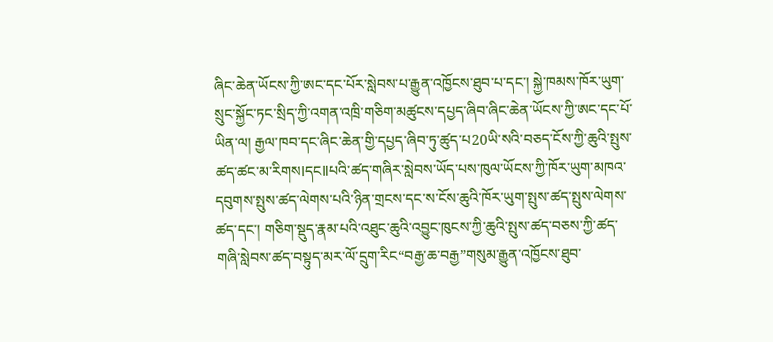ཞིང་ཆེན་ཡོངས་ཀྱི་ཨང་དང་པོར་སླེབས་པ་རྒྱུན་འཁྱོངས་ཐུབ་པ་དང་། སྐྱེ་ཁམས་ཁོར་ཡུག་སྲུང་སྐྱོང་ཏང་སྲིད་ཀྱི་འགན་འཁྲི་གཅིག་མཚུངས་དཔྱད་ཞིབ་ཞིང་ཆེན་ཡོངས་ཀྱི་ཨང་དང་པོ་ཡིན་ལ། རྒྱལ་ཁབ་དང་ཞིང་ཆེན་གྱི་དཔྱད་ཞིབ་ཏུ་ཚུད་པ20ཡི་སའི་བཅད་ངོས་ཀྱི་ཆུའི་སྤུས་ཚད་ཚང་མ་རིགསⅠདངⅡཔའི་ཚད་གཞིར་སླེབས་ཡོད་པས་ཁུལ་ཡོངས་ཀྱི་ཁོར་ཡུག་མཁའ་དབུགས་སྤུས་ཚད་ལེགས་པའི་ཉིན་གྲངས་དང་ས་ངོས་ཆུའི་ཁོར་ཡུག་སྤུས་ཚད་སྤུས་ལེགས་ཚད་དང་། གཅིག་སྡུད་རྣམ་པའི་འཐུང་ཆུའི་འབྱུང་ཁུངས་ཀྱི་ཆུའི་སྤུས་ཚད་བཅས་ཀྱི་ཚད་གཞི་སླེབས་ཚད་བསྟུད་མར་ལོ་དྲུག་རིང“བརྒྱ་ཆ་བརྒྱ”གསུམ་རྒྱུན་འཁྱོངས་ཐུབ་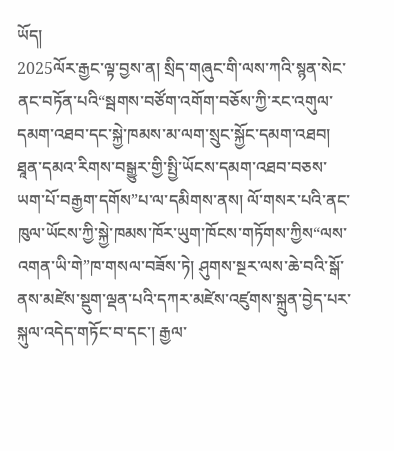ཡོད།
2025ལོར་རྒྱང་ལྟ་བྱས་ན། སྲིད་གཞུང་གི་ལས་ཀའི་སྙན་སེང་ནང་བཏོན་པའི“སྦགས་བཙོག་འགོག་བཅོས་ཀྱི་རང་འགུལ་དམག་འཐབ་དང་སྐྱེ་ཁམས་མ་ལག་སྲུང་སྐྱོང་དམག་འཐབ། ཐཱན་དམའ་རིགས་བསྒྱུར་གྱི་སྤྱི་ཡོངས་དམག་འཐབ་བཅས་ཡག་པོ་བརྒྱག་དགོས”པ་ལ་དམིགས་ནས། ལོ་གསར་པའི་ནང་ཁུལ་ཡོངས་ཀྱི་སྐྱེ་ཁམས་ཁོར་ཡུག་ཁོངས་གཏོགས་ཀྱིས“ལས་འགན་ཡི་གེ”ཁ་གསལ་བཟོས་ཏེ། ཤུགས་སྔར་ལས་ཆེ་བའི་སྒོ་ནས་མཛེས་སྡུག་ལྡན་པའི་དཀར་མཛེས་འཛུགས་སྐྲུན་བྱེད་པར་སྐུལ་འདེད་གཏོང་བ་དང་། རྒྱལ་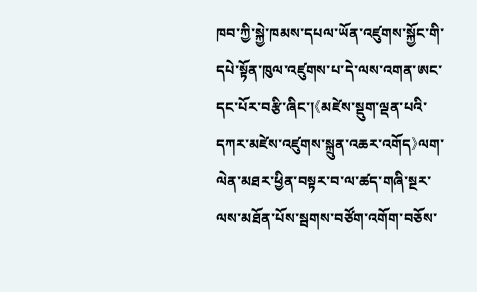ཁབ་ཀྱི་སྐྱེ་ཁམས་དཔལ་ཡོན་འཛུགས་སྐྱོང་གི་དཔེ་སྟོན་ཁུལ་འཛུགས་པ་དེ་ལས་འགན་ཨང་དང་པོར་བརྩི་ཞིང་།《མཛེས་སྡུག་ལྡན་པའི་དཀར་མཛེས་འཛུགས་སྐྲུན་འཆར་འགོད》ལག་ལེན་མཐར་ཕྱིན་བསྟར་བ་ལ་ཚད་གཞི་སྔར་ལས་མཐོན་པོས་སྦགས་བཙོག་འགོག་བཅོས་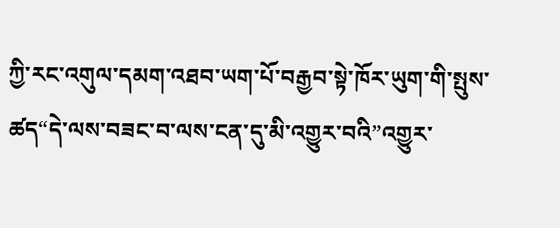ཀྱི་རང་འགུལ་དམག་འཐབ་ཡག་པོ་བརྒྱབ་སྟེ་ཁོར་ཡུག་གི་སྤུས་ཚད“དེ་ལས་བཟང་བ་ལས་ངན་དུ་མི་འགྱུར་བའི”འགྱུར་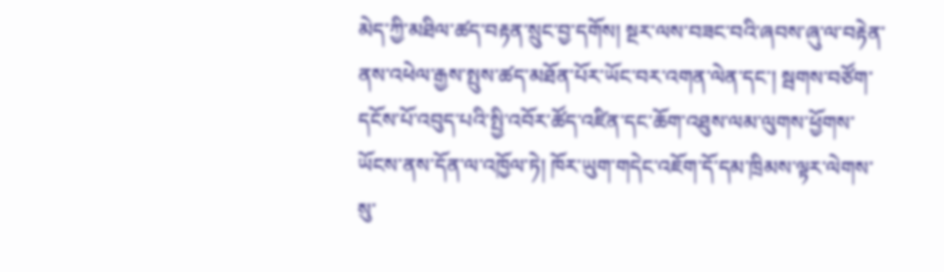མེད་ཀྱི་མཐིལ་ཚད་བརྟན་སྲུང་བྱ་དགོས། སྔར་ལས་བཟང་བའི་ཞབས་ཞུ་ལ་བརྟེན་ནས་འཕེལ་རྒྱས་སྤུས་ཚད་མཐོན་པོར་ཡོང་བར་འགན་ལེན་དང་། སྦགས་བཙོག་དངོས་པོ་འབུད་པའི་སྤྱི་འབོར་ཚོད་འཛིན་དང་ཆོག་འཐུས་ལམ་ལུགས་ཕྱོགས་ཡོངས་ནས་དོན་ལ་འཁྱོལ་ཏེ། ཁོར་ཡུག་གདེང་འཇོག་དོ་དམ་ཁྲིམས་ལྟར་ལེགས་སུ་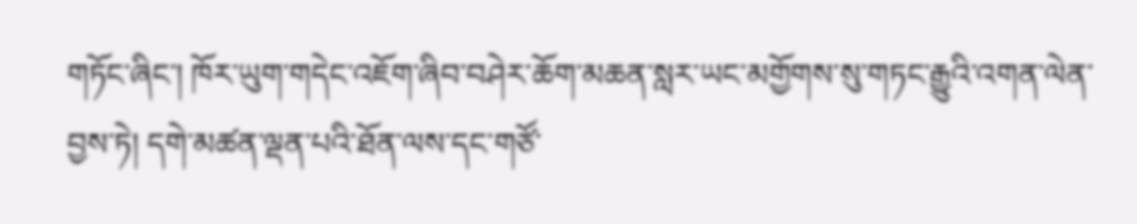གཏོང་ཞིང་། ཁོར་ཡུག་གདེང་འཇོག་ཞིབ་བཤེར་ཆོག་མཆན་སླར་ཡང་མགྱོགས་སུ་གཏང་རྒྱུའི་འགན་ལེན་བྱས་ཏེ། དགེ་མཚན་ལྡན་པའི་ཐོན་ལས་དང་གཙོ་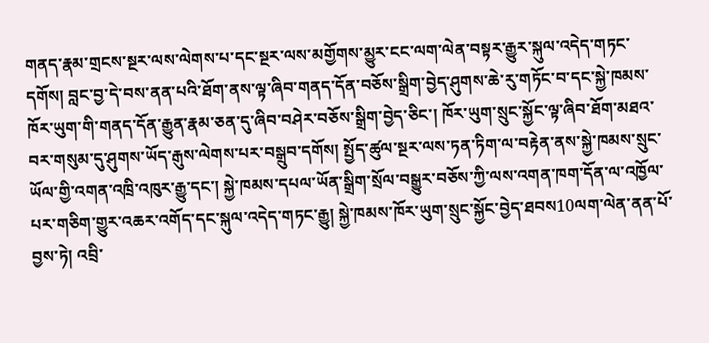གནད་རྣམ་གྲངས་སྔར་ལས་ལེགས་པ་དང་སྔར་ལས་མགྱོགས་མྱུར་ངང་ལག་ལེན་བསྟར་རྒྱུར་སྐུལ་འདེད་གཏང་དགོས། བླང་བྱ་དེ་བས་ནན་པའི་ཐོག་ནས་ལྟ་ཞིབ་གནད་དོན་བཅོས་སྒྲིག་བྱེད་ཤུགས་ཆེ་རུ་གཏོང་བ་དང་སྐྱེ་ཁམས་ཁོར་ཡུག་གི་གནད་དོན་རྒྱུན་རྣམ་ཅན་དུ་ཞིབ་བཤེར་བཅོས་སྒྲིག་བྱེད་ཅིང་། ཁོར་ཡུག་སྲུང་སྐྱོང་ལྟ་ཞིབ་ཐོག་མཐའ་བར་གསུམ་དུ་ཤུགས་ཡོད་རྒུས་ལེགས་པར་བསྒྲུབ་དགོས། སྤྱོད་ཚུལ་སྔར་ལས་ཏན་ཏིག་ལ་བརྟེན་ནས་སྐྱེ་ཁམས་སྲུང་ཡོལ་གྱི་འགན་འཁྲི་འཁུར་རྒྱུ་དང་། སྐྱེ་ཁམས་དཔལ་ཡོན་སྒྲིག་སྲོལ་བསྒྱུར་བཅོས་ཀྱི་ལས་འགན་ཁག་དོན་ལ་འཁྱོལ་པར་གཅིག་གྱུར་འཆར་འགོད་དང་སྐུལ་འདེད་གཏང་རྒྱུ། སྐྱེ་ཁམས་ཁོར་ཡུག་སྲུང་སྐྱོང་བྱེད་ཐབས10ལག་ལེན་ནན་པོ་བྱས་ཏེ། འབྲི་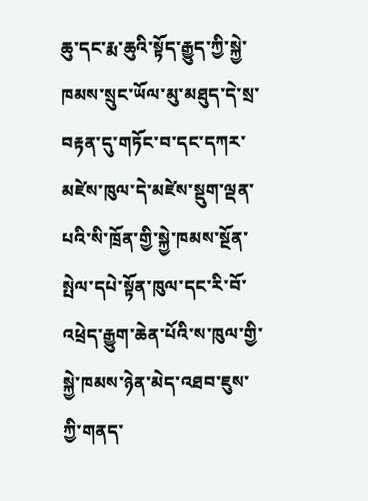ཆུ་དང་རྨ་ཆུའི་སྟོད་རྒྱུད་ཀྱི་སྐྱེ་ཁམས་སྲུང་ཡོལ་མུ་མཐུད་དེ་སྲ་བརྟན་དུ་གཏོང་བ་དང་དཀར་མཛེས་ཁུལ་དེ་མཛེས་སྡུག་ལྡན་པའི་སི་ཁྲོན་གྱི་སྐྱེ་ཁམས་སྔོན་སྤེལ་དཔེ་སྟོན་ཁུལ་དང་རི་བོ་འཕྲེད་རྒྱུག་ཆེན་པོའི་ས་ཁུལ་གྱི་སྐྱེ་ཁམས་ཉེན་མེད་འཐབ་ཇུས་ཀྱི་གནད་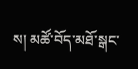ས། མཚོ་བོད་མཐོ་སྒང་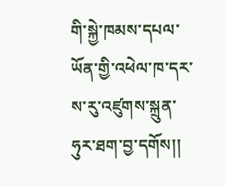གི་སྐྱེ་ཁམས་དཔལ་ཡོན་གྱི་འཕེལ་ཁ་དར་ས་རུ་འཛུགས་སྐྲུན་ཧུར་ཐག་བྱ་དགོས།།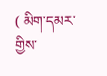( མིག་དམར་གྱིས་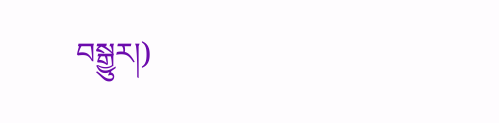བསྒྱུར།)